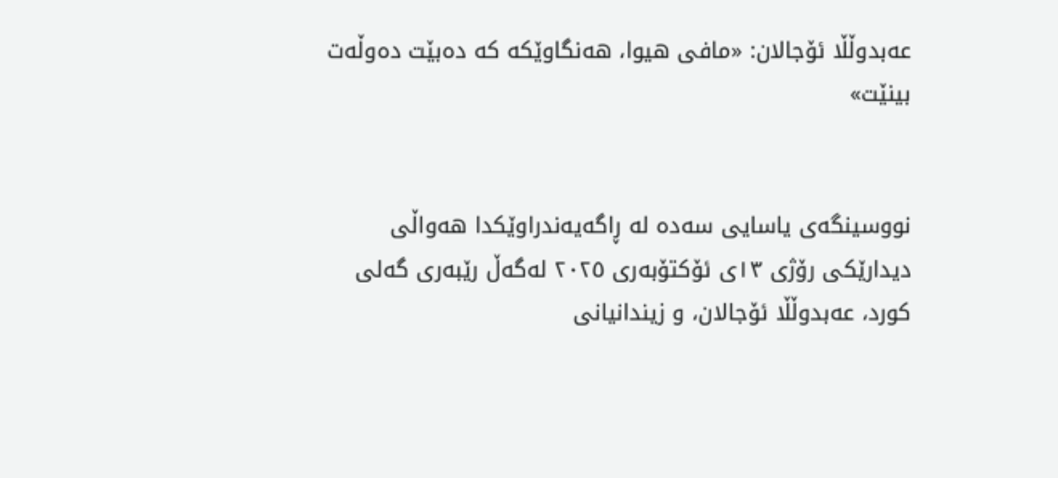عەبدوڵڵا ئۆجالان: «مافی هیوا، هەنگاوێکە کە دەبێت دەوڵەت بینێت»


نووسینگەی یاسایی سەدە لە ڕاگەیەندراوێکدا هەواڵی دیدارێکی رۆژی ١٣ی ئۆکتۆبەری ٢٠٢٥ لەگەڵ رێبەری گەلی کورد، عەبدوڵڵا ئۆجالان، و زیندانیانی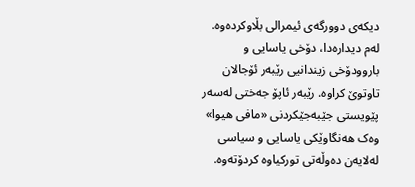دیکەی دوورگەی ئیمرالی بڵاوکردەوە. لەم دیدارەدا، دۆخی یاسایی و باروودۆخی زیندانیی رێبەر ئۆجالان تاوتوێ کراوە. رێبەر ئاپۆ جەختی لەسەر پێویستی جێبەجێکردنی «مافی هیوا» وەک هەنگاوێکی یاسایی و سیاسی لەلایەن دەوڵەتی تورکیاوە کردۆتەوە.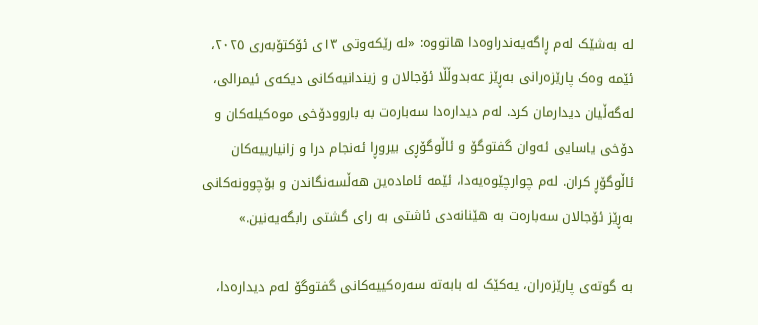لە بەشێک لەم ڕاگەیەندراوەدا هاتووە: «لە رێکەوتی ١٣ی ئۆکتۆبەری ٢٠٢٥، ئێمە وەک پارێزەرانی بەڕێز عەبدوڵڵا ئۆجالان و زیندانیەکانی دیکەی ئیمرالی، لەگەڵیان دیدارمان کرد. لەم دیدارەدا سەبارەت بە باروودۆخی موەکیلەکان و دۆخی یاسایی ئەوان گفتوگۆ و ئاڵوگۆڕی بیروڕا ئەنجام درا و زانیارییەکان ئاڵوگۆڕ کران. لەم چوارچێوەیەدا، ئێمە ئامادەین هەڵسەنگاندن و بۆچوونەکانی بەڕێز ئۆجالان سەبارەت بە هێنانەدی ئاشتی بە رای گشتی رابگەیەنین.»

بە گوتەی پارێزەران، یەکێک لە بابەتە سەرەکییەکانی گفتوگۆ لەم دیدارەدا،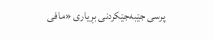پرسی جێبەجێکردنی بڕیاری «مافی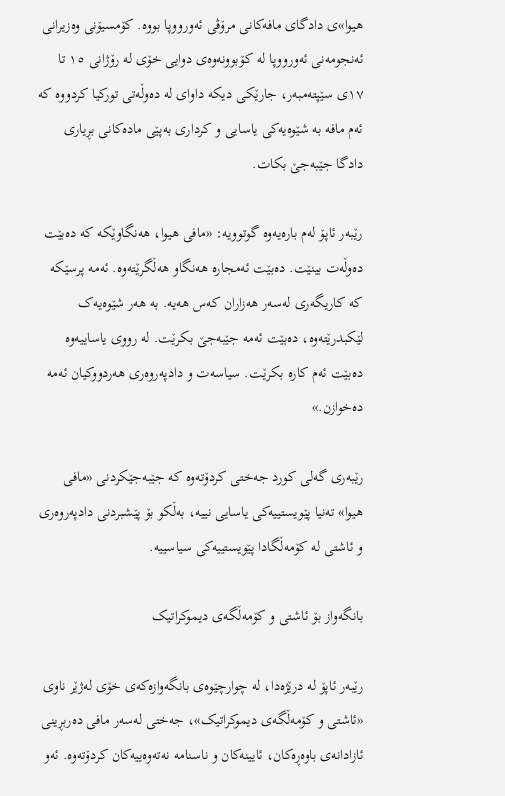هیوا»ی دادگای مافەکانی مرۆڤی ئەورووپا بووە. کۆمسیۆنی وەزیرانی ئەنجومەنی ئەورووپا لە کۆبوونەوەی دوایی خۆی لە رۆژانی ١٥ تا ١٧ی سێپتەمبەر، جارێکی دیکە داوای لە دەوڵەتی تورکیا کردووە کە ئەم مافە بە شێوەیەکی یاسایی و کرداری بەپێی مادەکانی بڕیاری دادگا جێبەجێ بکات.

رێبەر ئاپۆ لەم بارەیەوە گوتوویە: «مافی هیوا، هەنگاوێکە کە دەبێت دەوڵەت بینێت. دەبێت ئەمجارە هەنگاو هەڵگرێتەوە. ئەمە پرسێکە کە کاریگەری لەسەر هەزاران کەس هەیە. بە هەر شێوەیەک لێکبدرێتەوە، دەبێت ئەمە جێبەجێ بکرێت. لە رووی یاساییەوە دەبێت ئەم کارە بکرێت. سیاسەت و دادپەروەری هەردووکیان ئەمە دەخوازن.»

رێبەری گەلی کورد جەختی کردۆتەوە کە جێبەجێکردنی «مافی هیوا» تەنیا پێویستییەکی یاسایی نییە، بەڵکو بۆ پێشبردنی دادپەروەری و ئاشتی لە کۆمەڵگادا پێویستییەکی سیاسییە.

بانگەواز بۆ ئاشتی و کۆمەڵگەی دیموکراتیک

رێبەر ئاپۆ لە درێژەدا، لە چوارچێوەی بانگەوازەکەی خۆی لەژێر ناوی «ئاشتی و کۆمەڵگەی دیموکراتیک»، جەختی لەسەر مافی دەربڕینی ئازادانەی باوەڕەکان، ئایینەکان و ناسنامە نەتەوەییەکان کردۆتەوە. ئەو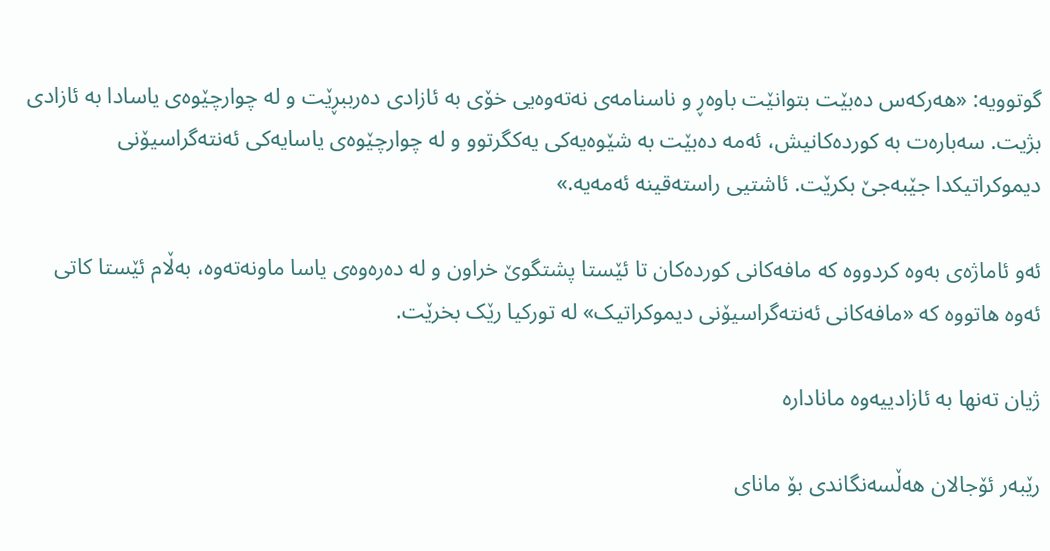گوتوویە: «هەرکەس دەبێت بتوانێت باوەڕ و ناسنامەی نەتەوەیی خۆی بە ئازادی دەرببڕێت و لە چوارچێوەی یاسادا بە ئازادی بژیت. سەبارەت بە کوردەکانیش، ئەمە دەبێت بە شێوەیەکی یەکگرتوو و لە چوارچێوەی یاسایەکی ئەنتەگراسیۆنی دیموکراتیکدا جێبەجێ بکرێت. ئاشتیی راستەقینە ئەمەیە.»

ئەو ئاماژەی بەوە کردووە کە مافەکانی کوردەکان تا ئێستا پشتگوێ خراون و لە دەرەوەی یاسا ماونەتەوە، بەڵام ئێستا کاتی ئەوە هاتووە کە «مافەکانی ئەنتەگراسیۆنی دیموکراتیک» لە تورکیا رێک بخرێت.

ژیان تەنها بە ئازادییەوە مانادارە

رێبەر ئۆجالان هەڵسەنگاندی بۆ مانای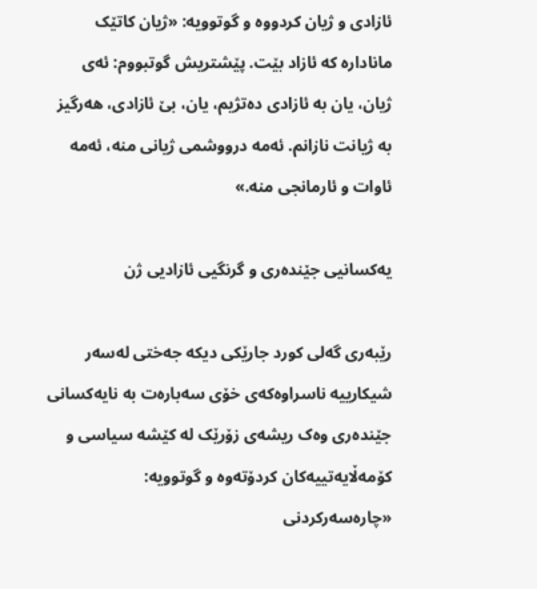ئازادی و ژیان کردووە و گوتوویە: «ژیان کاتێک مانادارە کە ئازاد بێت. پێشتریش گوتبووم: ئەی ژیان، یان بە ئازادی دەتژیم، یان، بێ ئازادی، هەرگیز بە ژیانت نازانم. ئەمە درووشمی ژیانی منە، ئەمە ئاوات و ئارمانجی منە.»

یەکسانیی جێندەری و گرنگیی ئازادیی ژن

رێبەری گەلی کورد جارێکی دیکە جەختی لەسەر شیکارییە ناسراوەکەی خۆی سەبارەت بە نایەکسانی جێندەری وەک ریشەی زۆرێک لە کێشە سیاسی و کۆمەڵایەتییەکان کردۆتەوە و گوتوویە: «چارەسەرکردنی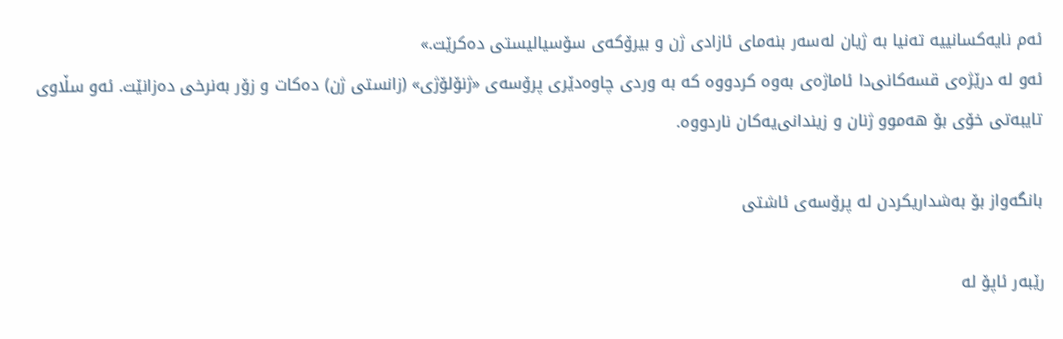ئەم نایەکسانییە تەنیا بە ژیان لەسەر بنەمای ئازادی ژن و بیرۆکەی سۆسیالیستی دەکرێت.»
ئەو لە درێژەی قسەکانی‌دا ئاماژەی بەوە کردووە کە بە وردی چاوەدێری پرۆسەی «ژنۆلۆژی» (زانستی ژن) دەکات و زۆر بەنرخی دەزانێت. ئەو سڵاوی تایبەتی خۆی بۆ هەموو ژنان و زیندانی‌یەکان ناردووە.

بانگەواز بۆ بەشداریکردن لە پرۆسەی ئاشتی

رێبەر ئاپۆ لە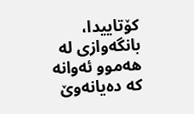کۆتاییدا، بانگەوازی لە هەموو ئەوانە کە دەیانەوێ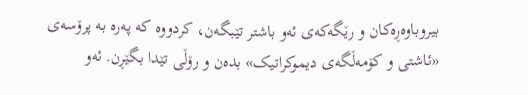بیروباوەڕەکان و رێگەکەی ئەو باشتر تێبگەن، کردووە کە پەرە بە پرۆسەی «ئاشتی و کۆمەڵگەی دیموکراتیک» بدەن و رۆڵی تێدا بگێڕن. ئەو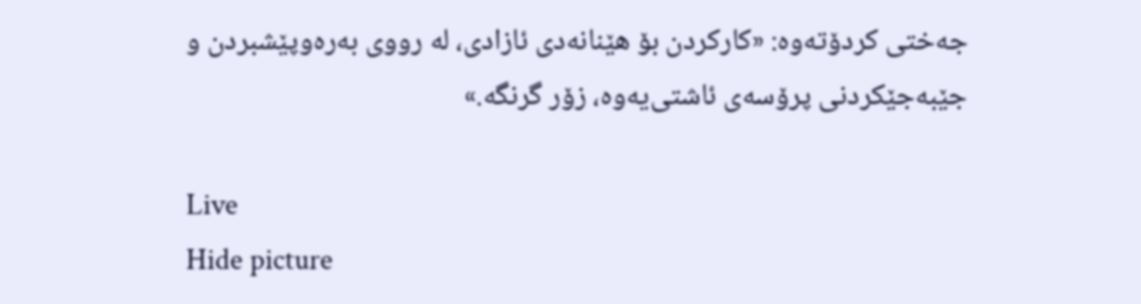جەختی کردۆتەوە: «کارکردن بۆ هێنانەدی ئازادی، لە رووی بەرەوپێشبردن و جێبەجێکردنی پرۆسەی ئاشتی‌یەوە، زۆر گرنگە.»

Live
Hide picture